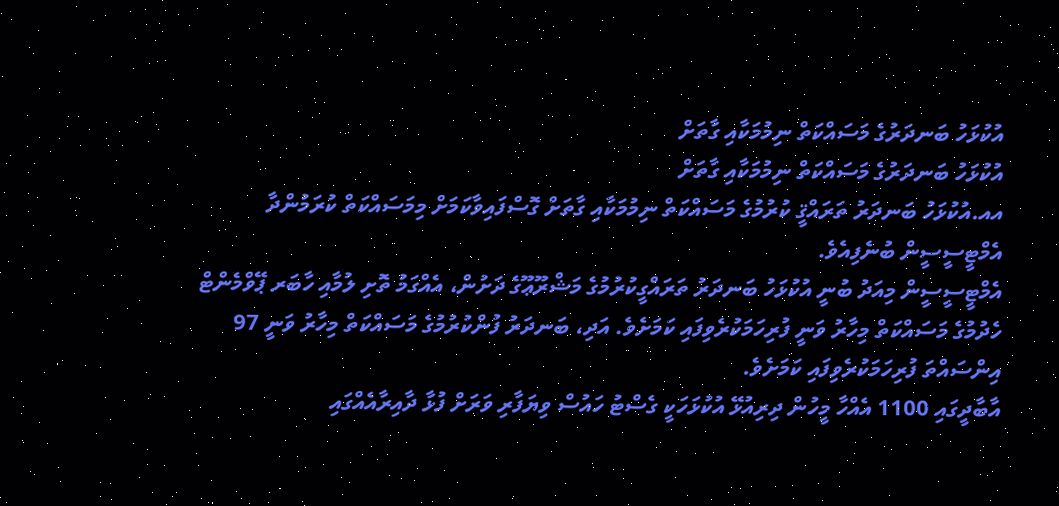އުކުޅަހު ބަނދަރުގެ މަސައްކަތް ނިމުމަކާއި ގާތަށް
އުކުޅަހު ބަނދަރުގެ މަސައްކަތް ނިމުމަކާއި ގާތަށް
އއ.އުކުޅަހު ބަނދަރު ތަރައްޤީ ކުރުމުގެ މަސައްކަތް ނިމުމަކާއި ގާތަށް ގޮސްފައިވާކަމަށް މިމަސައްކަތް ކުރަމުންދާ އެމްޓީސީސީން ބުނެފިއެވެ.
އެމްޓީސީސީން މިއަދު ބުނީ އުކުޅަހު ބަނދަރު ތަރައްގީކުރުމުގެ މަޝްރޫޢޫގެ ދަށުން، އެއްގަމު ތޮށި ލުމާއި ހާބަރ ޕޭވްމެންޓް ހެދުމުގެ މަސައްކަތް މިހާރު ވަނީ ފުރިހަމަކުރެވިފައި ކަމަށެވެ. އަދި، ބަނދަރު ފުންކުރުމުގެ މަސައްކަތް މިހާރު ވަނީ 97 އިންސައްތަ ފުރިހަމަކުރެވިފައި ކަމަށެވެ.
އާބާދީގައި 1100 އެއްހާ މީހުން ދިރިއުޅޭ އުކުޅަހަކީ ގެސްޓު ހައުސް ވިޔަފާރި ވަރަށް ފުޅާ ދާއިރާއެއްގައި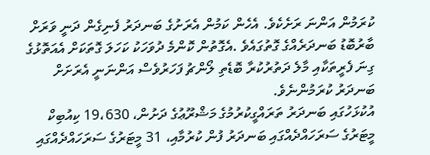ކުރަމުން އަންނަ ރަށެކެވެ. އެހެން ކަމުން އެރަށުގެ ބަނދަރު ފެނިގެން ދަނީ ވަރަށް ބާރުބޮޑު ބަނދަރެއްގެ ގޮތުގައެވެ .އެގޮތުން ކޮންމެ ދުވަހަކު ކަހަލަ ގޮތަކަށް އެއަތޮޅުގެ ގިނަ ފެރީތަކާއި މާލެ ދަތުރުކުރާ ބޮޑެތި ލޯންޗު ފަހަރުވެސް އަންނަނީ އެރަށަށް ބަނދަރު ކުރަމުންނެވެ.
އުކުޅަހުގައި ބަނދަރު ތަރައްގީކުރުމުގެ މަޝްރޫޢުގެ ދަށުން، 19،630 ކިއުބިކް މީޓަރުގެ ސަރަހައްދެއްގައި ބަނދަރު ފުން ކުރުމާއި، 31 މީޓަރުގެ ސަރަހައްދެއްގައި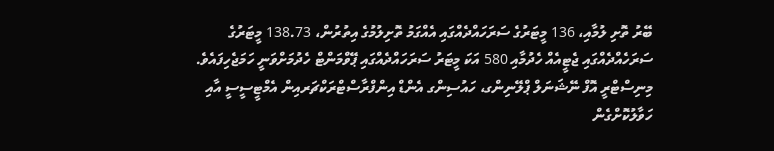ބޭރު ތޮށި ލުމާއި، 136 މީޓަރުގެ ސަރަހައްދެއްގައި އެއްގަމު ތޮށިލުމުގެ އިތުރުން، 138.73 މީޓަރުގެ ސަރަހެއްދެއްގައި ޖެޓީއެއް ހެދުމާއި 580 އަކަ މީޓަރު ސަރަހައްދެއްގައި ޕޭވްމަންޓް ހެދުމަށްވަނީ ހަމަޖެހިފައެވެ.
މިނިސްޓްރީ އޮފް ނޭޝަނަލް ޕްލޭނިންގ، ހައުސިންގ އެންޑް އިންފްރާސްޓްރަކްޗަރއިން އެމްޓީސީސީ އާއި ހަވާލުކޮށްގެން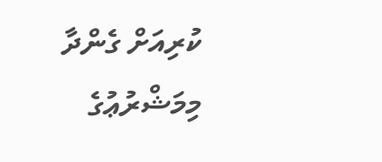ކުރިއަށް ގެންދާ މިމަޝްރުޢުގެ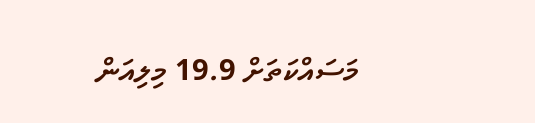މަސައްކަތަށް 19.9 މިލިއަން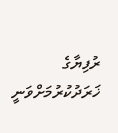ރުފިޔާގެ ޚަރަދުކުރުމަށްވަނީ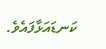ކަނޑައަޅާފައެވެ.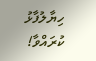ހިޔާލުފާޅު ކުރައްވާ!